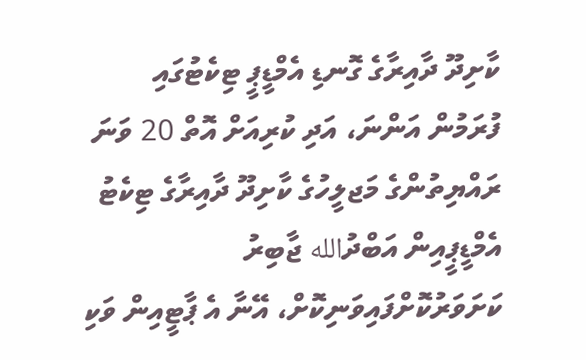ކާށިދޫ ދާއިރާގެ ގޮނޑި އެމްޑީޕީ ޓިކެޓުގައި ފުރަމުން އަންނަ، އަދި ކުރިއަށް އޮތް 20 ވަނަ ރައްޔިތުންގެ މަޖލީހުގެ ކާށިދޫ ދާއިރާގެ ޓިކެޓު އެމްޑީޕީއިން އަބްދުالله ޖާބިރު ކަށަވަރުކޮށްފައިވަނިކޮށް، އޭނާ އެ ޕާޓީއިން ވަކި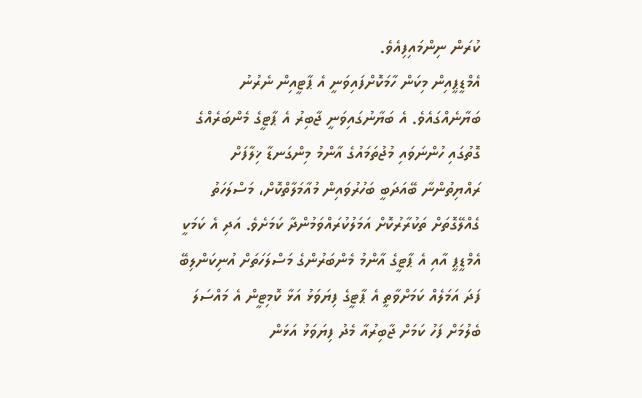ކުރަން ނިންމައިފިއެވެ.
އެމްޑީޕީއިން މިކަން ހާމަކޮށްފައިވަނީ އެ ޕާޓީއިން ނެރުނު ބަޔާނެއްގައެވެ. އެ ބަޔާނުގައިވަނީ ޖާބިރު އެ ޕާޓީގެ މެންބަރެއްގެ ގޮތުގައި ހުންނަވައި މުޖުތަމައުގެ އާންމު މިންގަނޑާ ޚިލާފަށް ރައްޔިތުންނާ ބޭއަދަބީ ބަހުރުވައިން މުއާމަލާތްކޮށް، މަސްލަހަތު ގެއްލޭގޮތަށް ތަކުރާރުކޮށް އަމަލުކުރައްވަމުންދާ ކަމަށެވެ. އަދި އެ ކަމަކީ އެމްޑީޕީ އާއި އެ ޕާޓީގެ އާންމު މެންބަރުންގެ މަސްލަހަތަށް އުނިކަންލިބޭ ފަދަ އަމަލެއް ކަމަށްވާތީ އެ ޕާޓީގެ ފިޔަވަޅު އަޅާ ކޮމިޓީން އެ މައްސަލަ ބެލުމަށް ފަހު ކަމަށް ޖާބިރުއާ މެދު ފިޔަވަޅު އަޅަން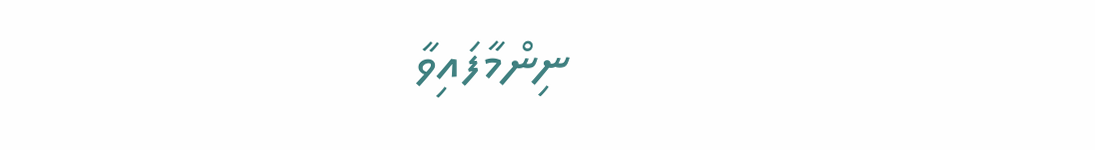ނިންމާފައިވާ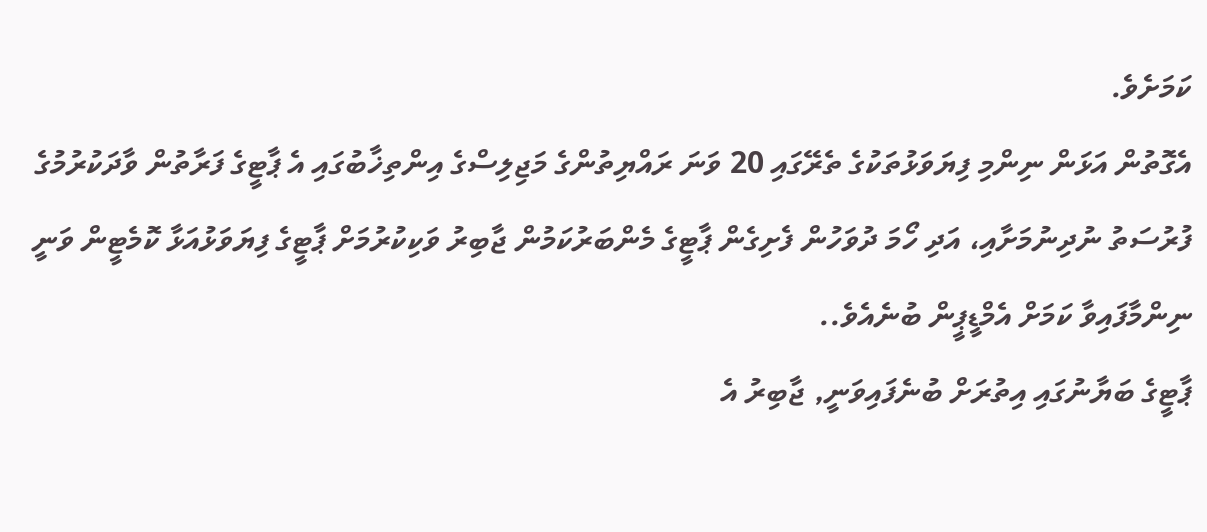ކަމަށެވެ.
އެގޮތުން އަޅަން ނިންމި ފިޔަވަޅުތަކުގެ ތެރޭގައި 20 ވަނަ ރައްޔިތުންގެ މަޖިލިސްގެ އިންތިޚާބުގައި އެ ޕާޓީގެ ފަރާތުން ވާދަކުރުމުގެ ފުރުސަތު ނުދިނުމަށާއި، އަދި ހޯމަ ދުވަހުން ފެށިގެން ޕާޓީގެ މެންބަރުކަމުން ޖާބިރު ވަކިކުރުމަށް ޕާޓީގެ ފިޔަވަޅުއަޅާ ކޮމެޓީން ވަނީ ނިންމާފައިވާ ކަމަށް އެމްޑީޕީން ބުނެއެވެ..
ޕާޓީގެ ބަޔާނުގައި އިތުރަށް ބުނެފައިވަނީ, ޖާބިރު އެ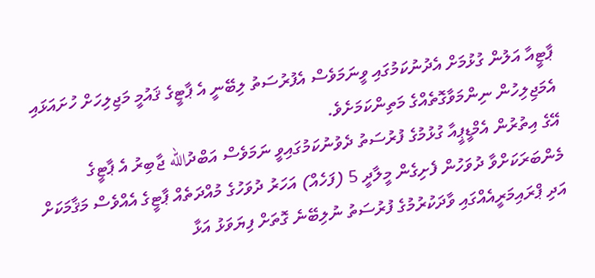ޕާޓީއާ އަލުން ގުޅުމަށް އެދުނުކަމުގައި ވީނަމަވެސް އެފުރުސަތު ލިބޭނީ އެ ޕާޓީގެ ޤައުމީ މަޖިލިހަށް ހުށައަޅައި އެމަޖިލިހުން ނިންމަވާގޮތެއްގެ މަތިންކަމަށެވެ.
އޭގެ އިތުރުން އެމްޑީޕީއާ ގުޅުމުގެ ފުރުސަތު ދެވުނުކަމުގައިވީ ނަމަވެސް އަބްދުالله ޖާބިރު އެ ޕާޓީގެ މެންބަރަކަށްވާ ދުވަހުން ފެށިގެން މީލާދީ 5 (ފަހެއް) އަހަރު ދުވަހުގެ މުއްދަތެއް ޕާޓީގެ އެއްވެސް މަޤާމަކަށް އަދި ޕްރައިމަރީއެއްގައި ވާދަކުރުމުގެ ފުރުސަތު ނުލިބޭނެ ގޮތަށް ފިޔަވަޅު އަޅާ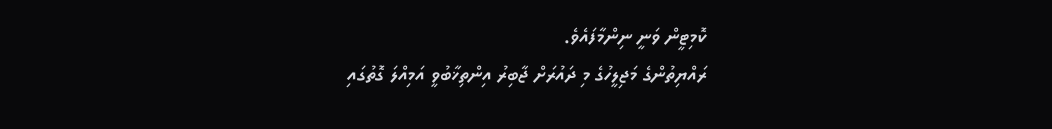ކޮމިޓީން ވަނީ ނިންމާފައެވެ.
ރައްޔިތުންގެ މަޖިލީހުގެ މި ދައުރަށް ޖާބިރު އިންތިޚާބުވީ އަމިއްލަ ގޮތުގައި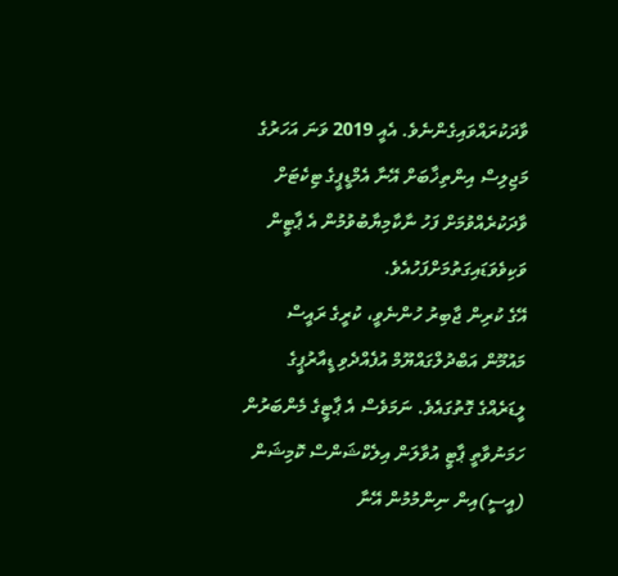ވާދަކުރައްވައިގެންނެވެ. އެއީ 2019 ވަނަ އަހަރުގެ މަޖިލިސް އިންތިޚާބަށް އޭނާ އެމްޑީޕީގެ ޓިކެޓަށް ވާދަކުރެއްވުމަށް ފަހު ނާކާމިޔާބުވުމުން އެ ޕާޓީން ވަކިވެވަޑައިގަތުމަށްފަހުއެވެ.
އޭގެ ކުރިން ޖާބިރު ހުންނެވީ، ކުރީގެ ރައީސް މައުމޫން އަބްދުލްގައްޔޫމް އުފެއްދެވި ޑީއާރުޕީގެ ލީޑަރެއްގެ ގޮތުގައެވެ. ނަމަވެސް އެ ޕާޓީގެ މެންބަރުން ހަމަނުވާތީ ޕާޓީ އުވާލަން އިލެކްޝަންސް ކޮމިޝަން (އީސީ)އިން ނިންމުމުން އޭނާ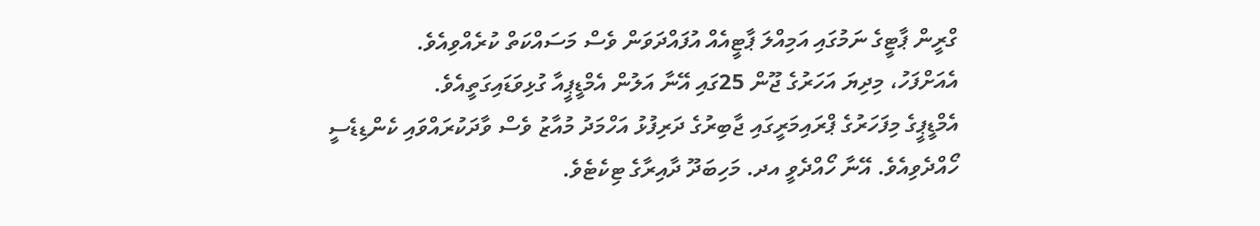ގްރީން ޕާޓީގެ ނަމުގައި އަމިއްލަ ޕާޓީއެއް އުފައްދަވަން ވެސް މަސައްކަތް ކުރެއްވިއެވެ.
އެއަށްފަހު، މިދިޔަ އަހަރުގެ ޖޫން 25ގައި އޭނާ އަލުން އެމްޑީޕީއާ ގުޅިވަޑައިގަތީއެވެ.
އެމްޑީޕީގެ މިފަހަރުގެ ޕްރައިމަރީގައި ޖާބިރުގެ ދަރިފުޅު އަހްމަދު މުއާޒު ވެސް ވާދަކުރައްވައި ކެންޑިޑެސީ ހޯއްދެވިއެވެ. އޭނާ ހޯއްދެވީ އދ. މަހިބަދޫ ދާއިރާގެ ޓިކެޓެވެ.